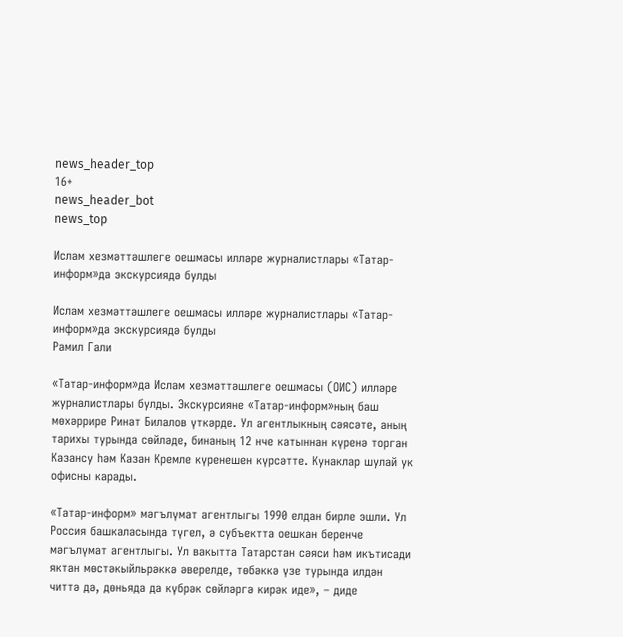news_header_top
16+
news_header_bot
news_top

Ислам хезмәттәшлеге оешмасы илләре журналистлары «Татар-информ»да экскурсиядә булды

Ислам хезмәттәшлеге оешмасы илләре журналистлары «Татар-информ»да экскурсиядә булды
Рамил Гали

«Татар-информ»да Ислам хезмәттәшлеге оешмасы (ОИС) илләре журналистлары булды. Экскурсияне «Татар-информ»ның баш мөхәррире Ринат Билалов үткәрде. Ул агентлыкның сәясәте, аның тарихы турында сөйләде, бинаның 12 нче катыннан күренә торган Казансу һәм Казан Кремле күренешен күрсәтте. Кунаклар шулай ук офисны карады.

«Татар-информ» мәгълүмат агентлыгы 1990 елдан бирле эшли. Ул Россия башкаласында түгел, ә субъектта оешкан беренче мәгълүмат агентлыгы. Ул вакытта Татарстан сәяси һәм икътисади яктан мөстәкыйльрәккә әверелде, төбәккә үзе турында илдән читтә дә, дөньяда да күбрәк сөйләргә кирәк иде», – диде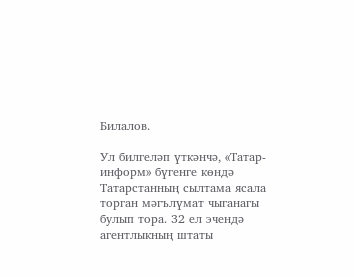Билалов.

Ул билгеләп үткәнчә, «Татар-информ» бүгенге көндә Татарстанның сылтама ясала торган мәгълүмат чыганагы булып тора. 32 ел эчендә агентлыкның штаты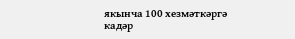якынча 100 хезмәткәргә кадәр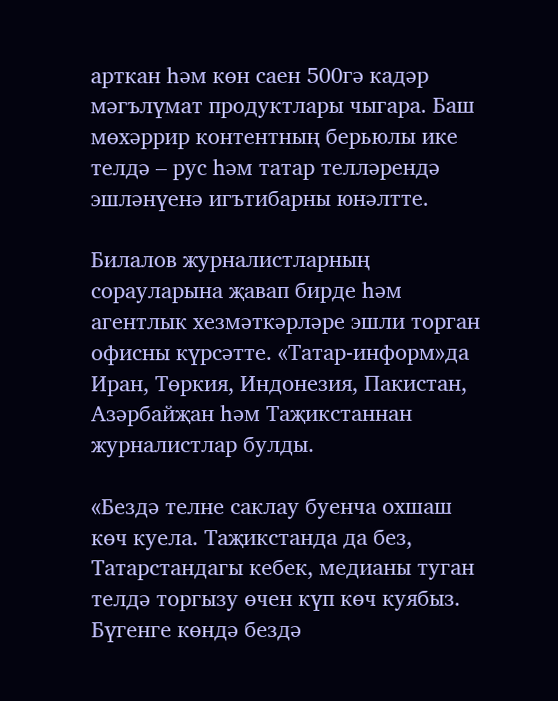арткан һәм көн саен 500гә кадәр мәгълүмат продуктлары чыгара. Баш мөхәррир контентның берьюлы ике телдә – рус һәм татар телләрендә эшләнүенә игътибарны юнәлтте.

Билалов журналистларның сорауларына җавап бирде һәм агентлык хезмәткәрләре эшли торган офисны күрсәтте. «Татар-информ»да Иран, Төркия, Индонезия, Пакистан, Азәрбайҗан һәм Таҗикстаннан журналистлар булды.

«Бездә телне саклау буенча охшаш көч куела. Таҗикстанда да без, Татарстандагы кебек, медианы туган телдә торгызу өчен күп көч куябыз. Бүгенге көндә бездә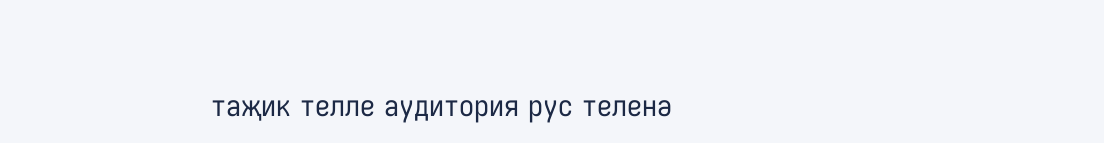таҗик телле аудитория рус теленә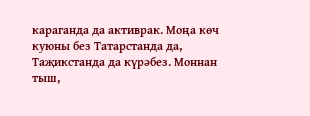караганда да активрак. Моңа көч куюны без Татарстанда да, Таҗикстанда да күрәбез. Моннан тыш,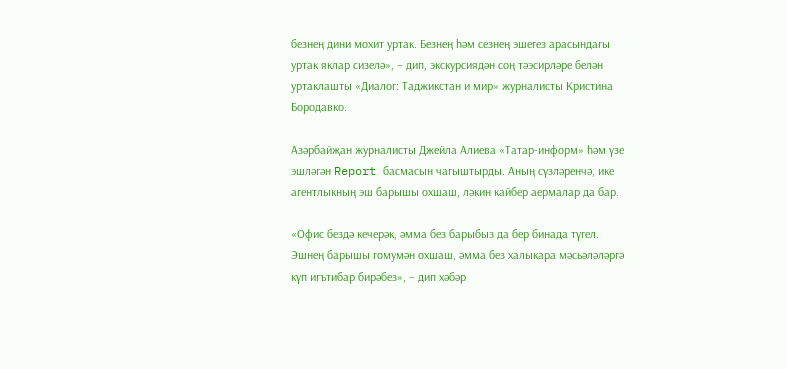безнең дини мохит уртак. Безнең һәм сезнең эшегез арасындагы уртак яклар сизелә», – дип, экскурсиядән соң тәэсирләре белән уртаклашты «Диалог: Таджикстан и мир» журналисты Кристина Бородавко.

Азәрбайҗан журналисты Джейла Алиева «Татар-информ» һәм үзе эшләгән Report басмасын чагыштырды. Аның сүзләренчә, ике агентлыкның эш барышы охшаш, ләкин кайбер аермалар да бар.

«Офис бездә кечерәк, әмма без барыбыз да бер бинада түгел. Эшнең барышы гомумән охшаш, әмма без халыкара мәсьәләләргә күп игътибар бирәбез», – дип хәбәр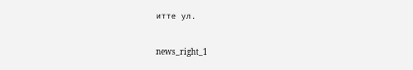итте ул.

news_right_1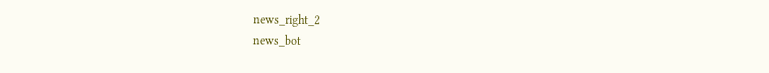news_right_2
news_bot